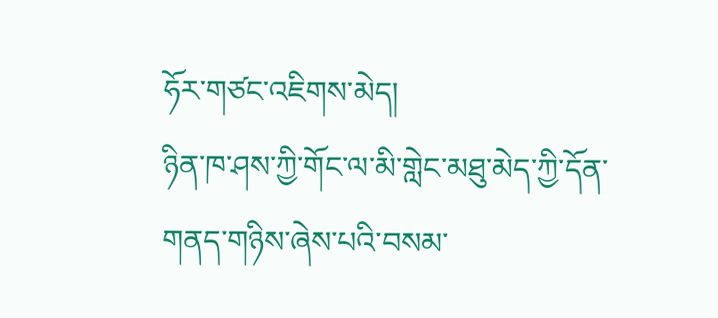ཧོར་གཙང་འཇིགས་མེད།
ཉིན་ཁ་ཤས་ཀྱི་གོང་ལ་མི་གླེང་མཐུ་མེད་ཀྱི་དོན་གནད་གཉིས་ཞེས་པའི་བསམ་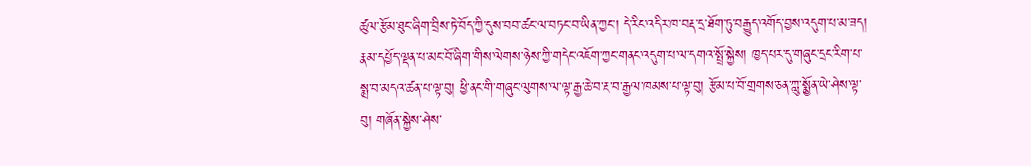ཚུལ་རྩོམ་ཐུང་ཞིག་བྲིས་ཏེ་བོད་ཀྱི་དུས་བབ་ཚང་ལ་བཏང་བ་ཡིན་ཀྱང་། དེ་རིང་འདིར་ཁ་བརྡ་དྲ་ཐོག་ཏུ་བརྒྱུད་འགོད་བྱས་འདུག་པ་མ་ཟད། རྣམ་དཔྱོད་ལྡན་པ་མང་བོ་ཞིག་གིས་ལེགས་ཉེས་ཀྱི་གདེང་འཇོག་ཀྱང་གནང་འདུག་པ་ལ་དགའ་སྤྲོ་སྐྱེས། ཁྱད་པར་དུ་གཞུང་དྲང་རིག་པ་སྨྲ་བ་མདའ་ཚན་པ་ལྟ་བུ། ཕྱི་ནང་གི་གཞུང་ལུགས་ལ་ལྟ་རྒྱ་ཆེ་བ་རྔ་བ་རྒྱལ་ཁམས་པ་ལྟ་བུ། རྩོམ་པ་བོ་གྲགས་ཅན་ཀླུ་སྨྱོན་ཡེ་ཤེས་ལྟ་བུ། གཞོན་སྐྱེས་ཤེས་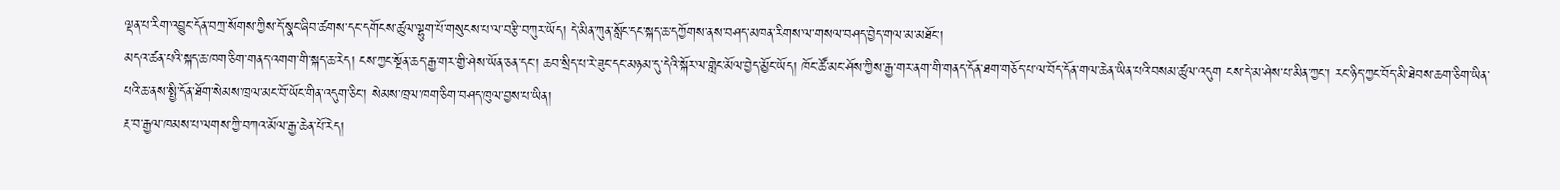ལྡན་པ་རིག་འབྱུང་དོན་བཀྲ་སོགས་ཀྱིས་དོ་སྣང་ཞིབ་ཚགས་དང་དགོངས་ཚུལ་ལྷུག་པོ་གསུངས་པ་ལ་བརྩི་བཀུར་ཡོད། དེ་མིན་ཀུན་སློང་དང་སྐད་ཆ་དཀྱོགས་ནས་བཤད་མཁན་རིགས་ལ་གསལ་བཤད་བྱེད་གལ་མ་མཐོང་།
མདའ་ཚན་པའི་སྐད་ཆ་ཁག་ཅིག་གནད་འགག་གི་སྐད་ཆ་རེད། ངས་ཀྱང་སྔོན་ཆད་རྒྱ་གར་གྱི་ཤེས་ཡོན་ཅན་དང་། ཆབ་སྲིད་པ་རེ་ཟུང་དང་མཉམ་དུ་དེའི་སྐོར་ལ་གླེང་མོལ་བྱེད་མྱོང་ཡོད། ཁོང་ཚོ་མང་ཤོས་ཀྱིས་རྒྱ་གར་ནག་གི་གནད་དོན་ཐག་གཅོད་པ་ལ་བོད་དོན་གལ་ཆེན་ཡིན་པའི་བསམ་ཚུལ་འདུག ངས་དེ་མ་ཤེས་པ་མིན་ཀྱང་། རང་ཉིད་ཀྱང་བོད་མི་ཐེབས་ཆག་ཅིག་ཡིན་པའི་ཆ་ནས་སྤྱི་དོན་ཐོག་སེམས་ཁྲལ་མང་བོ་ཡོང་གིན་འདུག་ཅིང་། སེམས་ཁྲལ་ཁག་ཅིག་བཤད་ཁུལ་བྱས་པ་ཡིན།
རྔ་བ་རྒྱལ་ཁམས་པ་ལགས་ཀྱི་བཀའ་མོལ་རྒྱ་ཆེན་པོ་རེད།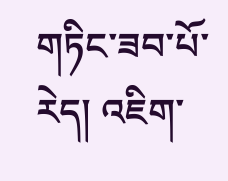གཏིང་ཟབ་པོ་རེད། འཇིག་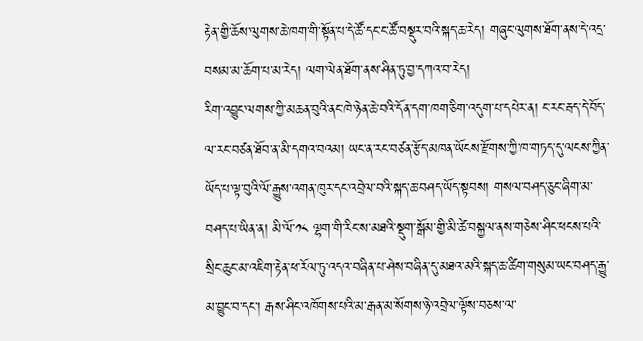རྟེན་གྱི་ཆོས་ལུགས་ཆེ་ཁག་གི་སྟོན་པ་དེ་ཚོ་དང་ང་ཚོ་བསྡུར་བའི་སྐད་ཆ་རེད། གཞུང་ལུགས་ཐོག་ནས་དེ་འདྲ་བསམ་མ་ཆོག་པ་མ་རེད། ལག་ལེན་ཐོག་ནས་ཤིན་ཏུ་བྱ་དཀའ་བ་རེད།
རིག་འབྱུང་ལགས་ཀྱི་མཆན་བུའི་ནང་ཁེ་ཉེན་ཆེ་བའི་དོན་དག་ཁག་ཅིག་འདུག་པ་དཔེར་ན། ང་རང་རྦད་དེ་བོད་ལ་རང་བཙན་ཐོབ་ན་མི་དགའ་བའམ། ཡང་ན་རང་བཙན་རྩོད་མཁན་ཡོངས་རྫོགས་ཀྱི་ཁ་གཏད་དུ་ལངས་ཀྱིན་ཡོད་པ་ལྟ་བུའི་ལོ་རྒྱུས་འགན་ཁུར་དང་འབྲེལ་བའི་སྐད་ཆ་བཤད་ཡོད་སྟབས། གསལ་བཤད་ཅུང་ཞིག་མ་བཤད་པ་ཡིན་ན། མི་ལོ་༡༨ ལྷག་གི་རིང་ས་མཐའི་སྡུག་སྒོམ་གྱི་མི་ཚེ་བསྐྱལ་ནས་གཅེས་ཤིང་ཕངས་པའི་སྲིང་ཆུང་མ་འཇིག་རྟེན་ཕ་རོལ་ཏུ་འདའ་བཞིན་པ་ཤེས་བཞིན་དུ་མཐའ་མའི་སྐད་ཆ་ཚིག་གསུམ་ཡང་བཤད་རྒྱུ་མ་བྱུང་བ་དང་། རྒས་ཤིང་འཁོགས་པའི་མ་རྒན་མ་སོགས་ཉེ་འབྲེལ་ལྟོས་བཅས་ལ་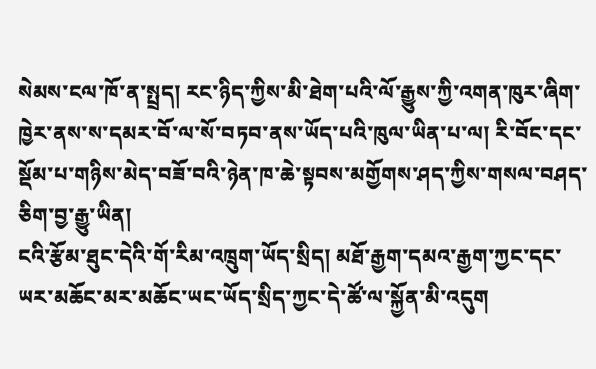སེམས་ངལ་ཁོ་ན་སྤྲད། རང་ཉིད་ཀྱིས་མི་ཐེག་པའི་ལོ་རྒྱུས་ཀྱི་འགན་ཁུར་ཞིག་ཁྱེར་ནས་ས་དམར་བོ་ལ་སོ་བཏབ་ནས་ཡོད་པའི་ཁུལ་ཡིན་པ་ལ། རི་བོང་དང་སྡོམ་པ་གཉིས་མེད་བཟོ་བའི་ཉེན་ཁ་ཆེ་སྟབས་མགྱོགས་ཤད་ཀྱིས་གསལ་བཤད་ཅིག་བྱ་རྒྱུ་ཡིན།
ངའི་རྩོམ་ཐུང་དེའི་གོ་རིམ་འཁྲུག་ཡོད་སྲིད། མཐོ་རྒྱག་དམའ་རྒྱག་ཀྱང་དང་ཡར་མཆོང་མར་མཆོང་ཡང་ཡོད་སྲིད་ཀྱང་དེ་ཚོ་ལ་སྐྱོན་མི་འདུག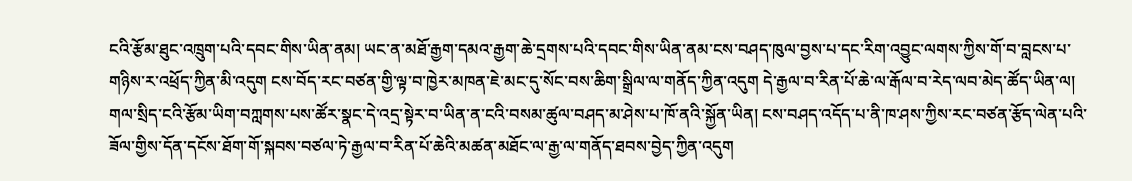ངའི་རྩོམ་ཐུང་འཁྲུག་པའི་དབང་གིས་ཡིན་ནམ། ཡང་ན་མཐོ་རྒྱག་དམའ་རྒྱག་ཆེ་དྲགས་པའི་དབང་གིས་ཡིན་ནམ་ངས་བཤད་ཁུལ་བྱས་པ་དང་རིག་འབྱུང་ལགས་ཀྱིས་གོ་བ་བླངས་པ་གཉིས་ར་འཕྲོད་ཀྱིན་མི་འདུག ངས་བོད་རང་བཙན་གྱི་ལྟ་བ་ཁྱེར་མཁན་ཇེ་མང་དུ་སོང་བས་ཆིག་སྒྲིལ་ལ་གནོད་ཀྱིན་འདུག དེ་རྒྱལ་བ་རིན་པོ་ཆེ་ལ་རྒོལ་བ་རེད་ལབ་མེད་ཚོད་ཡིན་ལ། གལ་སྲིད་ངའི་རྩོམ་ཡིག་བཀླགས་པས་ཚོར་སྣང་དེ་འདྲ་སྟེར་བ་ཡིན་ན་ངའི་བསམ་ཚུལ་བཤད་མ་ཤེས་པ་ཁོ་ནའི་སྐྱོན་ཡིན། ངས་བཤད་འདོད་པ་ནི་ཁ་ཤས་ཀྱིས་རང་བཙན་རྩོད་ལེན་པའི་ཟོལ་གྱིས་དོན་དངོས་ཐོག་གོ་སྐབས་བཙལ་ཏེ་རྒྱལ་བ་རིན་པོ་ཆེའི་མཚན་མཐོང་ལ་རྒྱ་ལ་གནོད་ཐབས་བྱེད་ཀྱིན་འདུག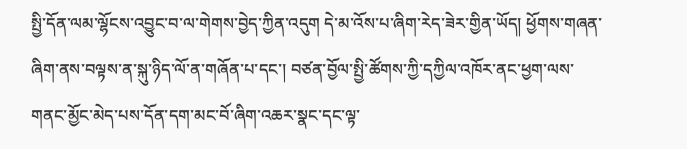སྤྱི་དོན་ལམ་ལྷོངས་འབྱུང་བ་ལ་གེགས་བྱེད་ཀྱིན་འདུག དེ་མ་འོས་པ་ཞིག་རེད་ཟེར་གྱིན་ཡོད། ཕྱོགས་གཞན་ཞིག་ནས་བལྟས་ན་སྐུ་ཉིད་ལོ་ན་གཞོན་པ་དང་། བཙན་བྱོལ་སྤྱི་ཚོགས་ཀྱི་དཀྱིལ་འཁོར་ནང་ཕྱག་ལས་གནང་མྱོང་མེད་པས་དོན་དག་མང་བོ་ཞིག་འཆར་སྣང་དང་ལྟ་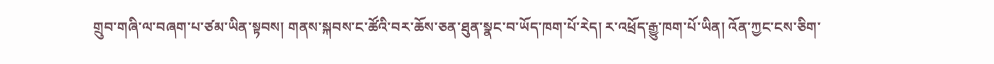གྲུབ་གཞི་ལ་བཞག་པ་ཙམ་ཡིན་སྟབས། གནས་སྐབས་ང་ཚོའི་བར་ཆོས་ཅན་ཐུན་སྣང་བ་ཡོད་ཁག་པོ་རེད། ར་འཕྲོད་རྒྱུ་ཁག་པོ་ཡིན། འོན་ཀྱང་ངས་ཅིག་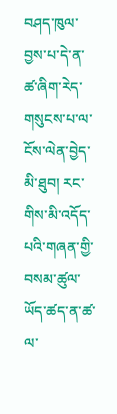བཤད་ཁུལ་བྱས་པ་དེ་ན་ཚ་ཞིག་རེད་གསུངས་པ་ལ་ངོས་ལེན་བྱེད་མི་ཐུབ། རང་གིས་མི་འདོད་པའི་གཞན་གྱི་བསམ་ཚུལ་ཡོད་ཚད་ན་ཚ་ལ་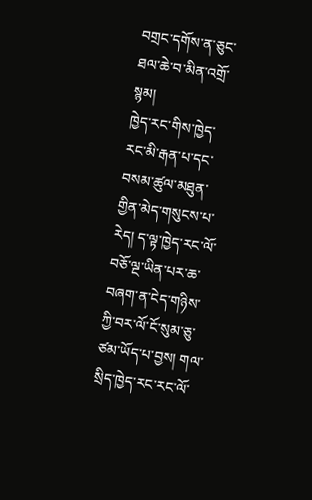བགྲང་དགོས་ན་ཅུང་ཐལ་ཆེ་བ་མིན་འགྲོ་སྙམ།
ཁྱེད་རང་གིས་ཁྱེད་རང་མི་རྒན་པ་དང་བསམ་ཚུལ་མཐུན་གྱིན་མེད་གསུངས་པ་རེད། ད་ལྟ་ཁྱེད་རང་ལོ་བཅོ་ལྔ་ཡིན་པར་ཆ་བཞག་ན་ངེད་གཉིས་ཀྱི་བར་ལོ་ངོ་སུམ་ཅུ་ཙམ་ཡོད་པ་བྱས། གལ་སྲིད་ཁྱེད་རང་རང་ལོ་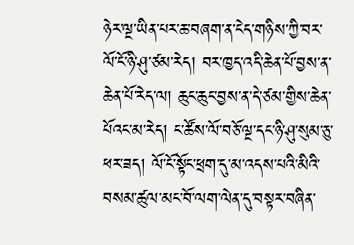ཉེར་ལྔ་ཡིན་པར་ཆ་བཞག་ན་ངེད་གཉིས་ཀྱི་བར་ལོ་ངོ་ཉི་ཤུ་ཙམ་རེད། བར་ཁྱད་འདི་ཆེན་པོ་བྱས་ན་ཆེན་པོ་རེད་ལ། ཆུང་ཆུང་བྱས་ན་དེ་ཙམ་གྱིས་ཆེན་པོའང་མ་རེད། ང་ཚོས་ལོ་བཅོ་ལྔ་དང་ཉི་ཤུ་སུམ་ཅུ་ཕར་ཟད། ལོ་ངོ་སྟོང་ཕྲག་དུ་མ་འདས་པའི་མིའི་བསམ་ཚུལ་མང་བོ་ལག་ལེན་དུ་བསྟར་བཞིན་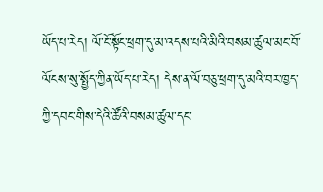ཡོད་པ་རེད། ལོ་ངོ་སྟོང་ཕྲག་དུ་མ་འདས་པའི་མིའི་བསམ་ཚུལ་མང་བོ་ལོངས་སུ་སྤྱོད་ཀྱིན་ཡོད་པ་རེད། དེས་ན་ལོ་བཅུ་ཕྲག་དུ་མའི་བར་ཁྱད་ཀྱི་དབང་གིས་དེའི་ཚོའི་བསམ་ཚུལ་དང་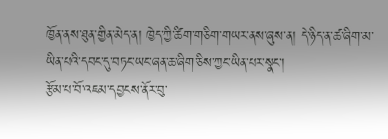ཁྱོན་ནས་ཐུན་གྱིན་མེད་ན། ཁྱེད་ཀྱི་ཚིག་གཅིག་གཡར་ནས་ཞུས་ན། དེ་ཉིད་ན་ཚ་ཞིག་མ་ཡིན་པའི་དབང་དུ་བཏང་ཡང་ཞན་ཆ་ཞིག་ཅིས་ཀྱང་ཡིན་པར་སྣང་།
རྩོམ་པ་བོ་འཇམ་དབྱངས་ནོར་བུ་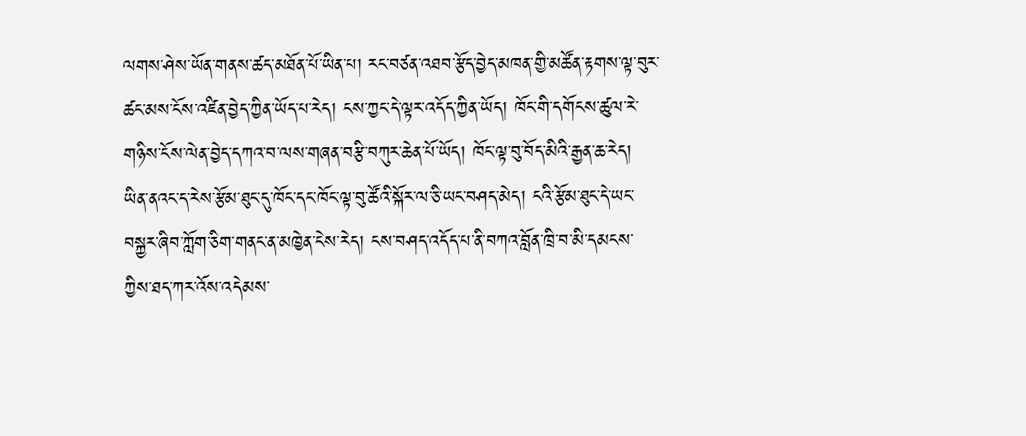ལགས་ཤེས་ཡོན་གནས་ཚད་མཐོན་པོ་ཡིན་པ། རང་བཙན་འཐབ་རྩོད་བྱེད་མཁན་གྱི་མཚོན་རྟགས་ལྟ་བུར་ཚང་མས་ངོས་འཛིན་བྱེད་ཀྱིན་ཡོད་པ་རེད། ངས་ཀྱང་དེ་ལྟར་འདོད་ཀྱིན་ཡོད། ཁོང་གི་དགོངས་ཚུལ་རེ་གཉིས་ངོས་ལེན་བྱེད་དཀའ་བ་ལས་གཞན་བརྩི་བཀུར་ཆེན་པོ་ཡོད། ཁོང་ལྟ་བུ་བོད་མིའི་རྒྱན་ཆ་རེད། ཡིན་ནའང་ད་རེས་རྩོམ་ཐུང་དུ་ཁོང་དང་ཁོང་ལྟ་བུ་ཚོའི་སྐོར་ལ་ཅི་ཡང་བཤད་མེད། ངའི་རྩོམ་ཐུང་དེ་ཡང་བསྐྱར་ཞིབ་ཀློག་ཅིག་གནང་ན་མཁྱེན་ངེས་རེད། ངས་བཤད་འདོད་པ་ནི་བཀའ་བློན་ཁྲི་བ་མི་དམངས་ཀྱིས་ཐད་ཀར་འོས་འདེམས་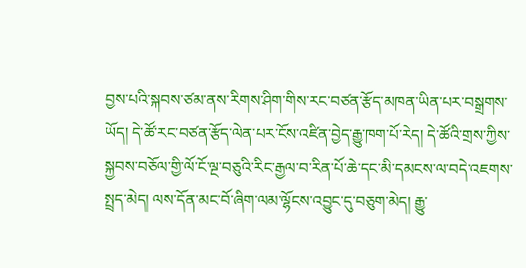བྱས་པའི་སྐབས་ཙམ་ནས་རིགས་ཤིག་གིས་རང་བཙན་རྩོད་མཁན་ཡིན་པར་བསྒྲགས་ཡོད། དེ་ཚོ་རང་བཙན་རྩོད་ལེན་པར་ངོས་འཛིན་བྱེད་རྒྱུ་ཁག་པོ་རེད། དེ་ཚོའི་གྲས་ཀྱིས་སྐྱབས་བཅོལ་གྱི་ལོ་ངོ་ལྔ་བཅུའི་རིང་རྒྱལ་བ་རིན་པོ་ཆེ་དང་མི་དམངས་ལ་བདེ་འཇགས་སྤྲད་མེད། ལས་དོན་མང་བོ་ཞིག་ལམ་ལྷོངས་འབྱུང་དུ་བཅུག་མེད། རྒྱུ་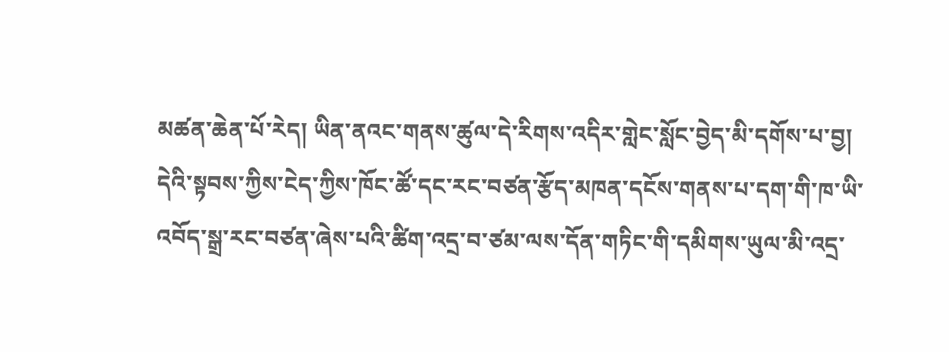མཚན་ཆེན་པོ་རེད། ཡིན་ནའང་གནས་ཚུལ་དེ་རིགས་འདིར་གླེང་སློང་བྱེད་མི་དགོས་པ་བྱ། དེའི་སྟབས་ཀྱིས་ངེད་ཀྱིས་ཁོང་ཚོ་དང་རང་བཙན་རྩོད་མཁན་དངོས་གནས་པ་དག་གི་ཁ་ཡི་འབོད་སྒྲ་རང་བཙན་ཞེས་པའི་ཚིག་འདྲ་བ་ཙམ་ལས་དོན་གཏིང་གི་དམིགས་ཡུལ་མི་འདྲ་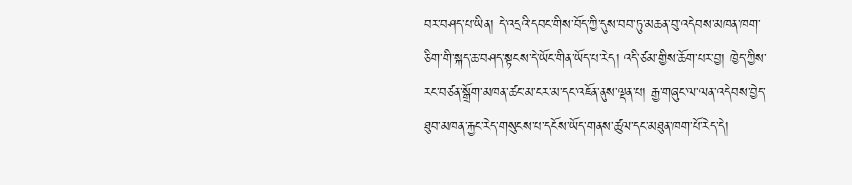བར་བཤད་པ་ཡིན། དེ་འདྲའི་དབང་གིས་བོད་ཀྱི་དུས་བབ་ཏུ་མཆན་བུ་འདེབས་མཁན་ཁག་ཅིག་གི་སྐད་ཆ་བཤད་སྟངས་དེ་ཡོང་གིན་ཡོད་པ་རེད། འདི་ཙམ་གྱིས་ཆོག་པར་བྱ། ཁྱེད་ཀྱིས་རང་བཙན་སྒྲོག་མཁན་ཚང་མ་ངར་མ་དང་འཇོན་ནུས་ལྡན་པ། རྒྱ་གཞུང་ལ་ལན་འདེབས་བྱེད་ཐུབ་མཁན་རྐྱང་རེད་གསུངས་པ་དངོས་ཡོད་གནས་ཚུལ་དང་མཐུན་ཁག་པོ་རེད་དེ།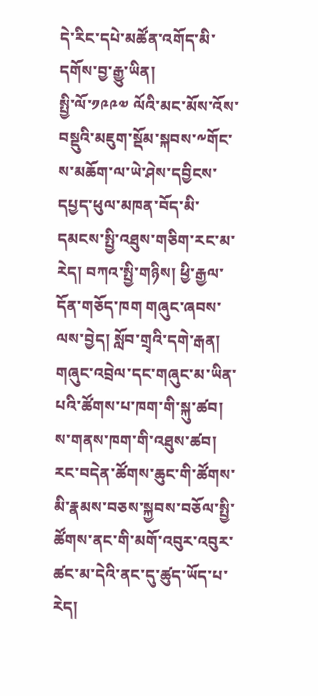དེ་རིང་དཔེ་མཚོན་འགོད་མི་དགོས་བྱ་རྒྱུ་ཡིན།
སྤྱི་ལོ་༡༩༩༧ ལོའི་མང་མོས་འོས་བསྡུའི་མཇུག་སྡོམ་སྐབས་༸གོང་ས་མཆོག་ལ་ཡེ་ཤེས་དབྱིངས་དཔྱད་ཕུལ་མཁན་བོད་མི་དམངས་སྤྱི་འཐུས་གཅིག་རང་མ་རེད། བཀའ་སྤྱི་གཉིས། ཕྱི་རྒྱལ་དོན་གཅོད་ཁག གཞུང་ཞབས་ལས་བྱེད། སློབ་གྲྭའི་དགེ་རྒན། གཞུང་འབྲེལ་དང་གཞུང་མ་ཡིན་པའི་ཚོགས་པ་ཁག་གི་སྐུ་ཚབ། ས་གནས་ཁག་གི་འཐུས་ཚབ། རང་བདེན་ཚོགས་ཆུང་གི་ཚོགས་མི་རྣམས་བཅས་སྐྱབས་བཅོལ་སྤྱི་ཚོགས་ནང་གི་མགོ་འབུར་འབུར་ཚང་མ་དེའི་ནང་དུ་ཚུད་ཡོད་པ་རེད།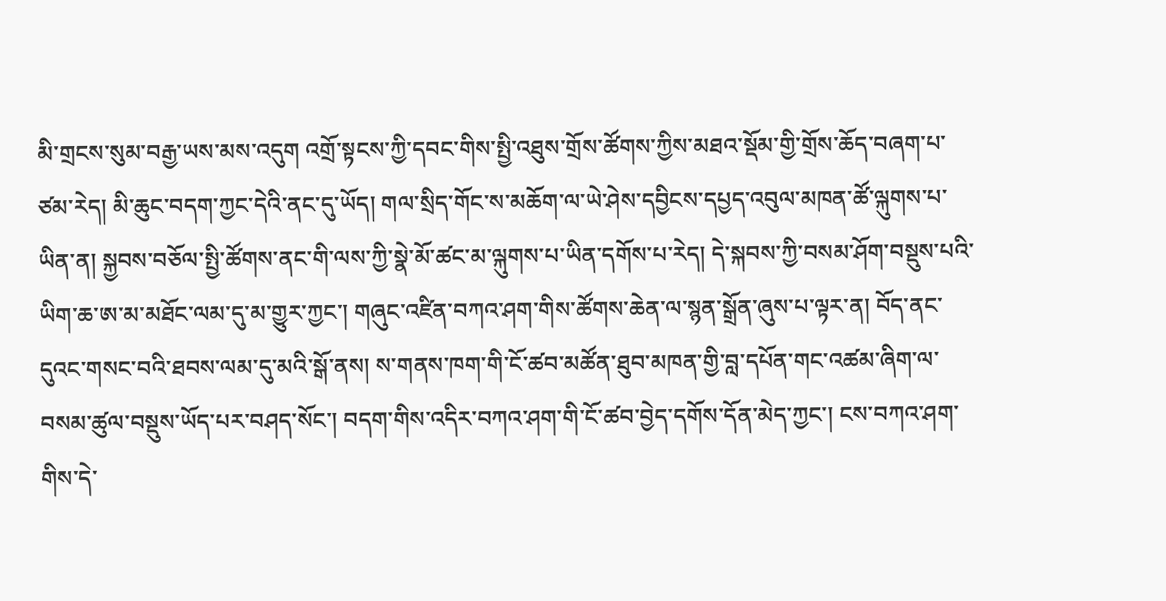མི་གྲངས་སུམ་བརྒྱ་ཡས་མས་འདུག འགྲོ་སྟངས་ཀྱི་དབང་གིས་སྤྱི་འཐུས་གྲོས་ཚོགས་ཀྱིས་མཐའ་སྡོམ་གྱི་གྲོས་ཆོད་བཞག་པ་ཙམ་རེད། མི་ཆུང་བདག་ཀྱང་དེའི་ནང་དུ་ཡོད། གལ་སྲིད་གོང་ས་མཆོག་ལ་ཡེ་ཤེས་དབྱིངས་དཔྱད་འབུལ་མཁན་ཚོ་ལྐུགས་པ་ཡིན་ན། སྐྱབས་བཅོལ་སྤྱི་ཚོགས་ནང་གི་ལས་ཀྱི་སྣེ་མོ་ཚང་མ་ལྐུགས་པ་ཡིན་དགོས་པ་རེད། དེ་སྐབས་ཀྱི་བསམ་ཤོག་བསྡུས་པའི་ཡིག་ཆ་ཨ་མ་མཐོང་ལམ་དུ་མ་གྱུར་ཀྱང་། གཞུང་འཛིན་བཀའ་ཤག་གིས་ཚོགས་ཆེན་ལ་སྙན་སྒྲོན་ཞུས་པ་ལྟར་ན། བོད་ནང་དུའང་གསང་བའི་ཐབས་ལམ་དུ་མའི་སྒོ་ནས། ས་གནས་ཁག་གི་ངོ་ཚབ་མཚོན་ཐུབ་མཁན་གྱི་བླ་དཔོན་གང་འཚམ་ཞིག་ལ་བསམ་ཚུལ་བསྡུས་ཡོད་པར་བཤད་སོང་། བདག་གིས་འདིར་བཀའ་ཤག་གི་ངོ་ཚབ་བྱེད་དགོས་དོན་མེད་ཀྱང་། ངས་བཀའ་ཤག་གིས་དེ་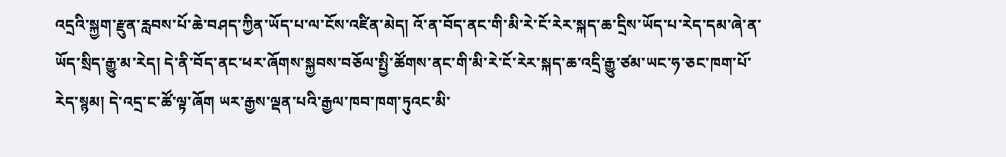འདྲའི་སྐྱག་རྫུན་རླབས་པོ་ཆེ་བཤད་ཀྱིན་ཡོད་པ་ལ་ངོས་འཛིན་མེད། འོ་ན་བོད་ནང་གི་མི་རེ་ངོ་རེར་སྐད་ཆ་དྲིས་ཡོད་པ་རེད་དམ་ཞེ་ན་ཡོད་སྲིད་རྒྱུ་མ་རེད། དེ་ནི་བོད་ནང་ཕར་ཞོགས་སྐྱབས་བཅོལ་སྤྱི་ཚོགས་ནང་གི་མི་རེ་ངོ་རེར་སྐད་ཆ་འདྲི་རྒྱུ་ཙམ་ཡང་ཧ་ཅང་ཁག་པོ་རེད་སྙམ། དེ་འདྲ་ང་ཚོ་ལྟ་ཞོག ཡར་རྒྱས་ལྡན་པའི་རྒྱལ་ཁབ་ཁག་ཏུའང་མི་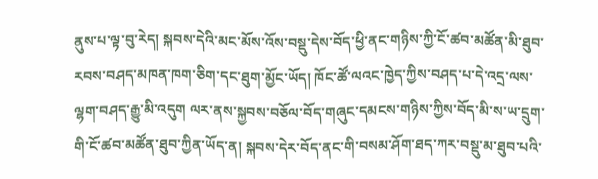ནུས་པ་ལྟ་བུ་རེད། སྐབས་དེའི་མང་མོས་འོས་བསྡུ་དེས་བོད་ཕྱི་ནང་གཉིས་ཀྱི་ངོ་ཚབ་མཚོན་མི་ཐུབ་རབས་བཤད་མཁན་ཁག་ཅིག་དང་ཐུག་མྱོང་ཡོད། ཁོང་ཚོ་ལའང་ཁྱེད་ཀྱིས་བཤད་པ་དེ་འདྲ་ལས་ལྷག་བཤད་རྒྱུ་མི་འདུག ལར་ནས་སྐྱབས་བཅོལ་བོད་གཞུང་དམངས་གཉིས་ཀྱིས་བོད་མི་ས་ཡ་དྲུག་གི་ངོ་ཚབ་མཚོན་ཐུབ་ཀྱིན་ཡོད་ན། སྐབས་དེར་བོད་ནང་གི་བསམ་ཤོག་ཐད་ཀར་བསྡུ་མ་ཐུབ་པའི་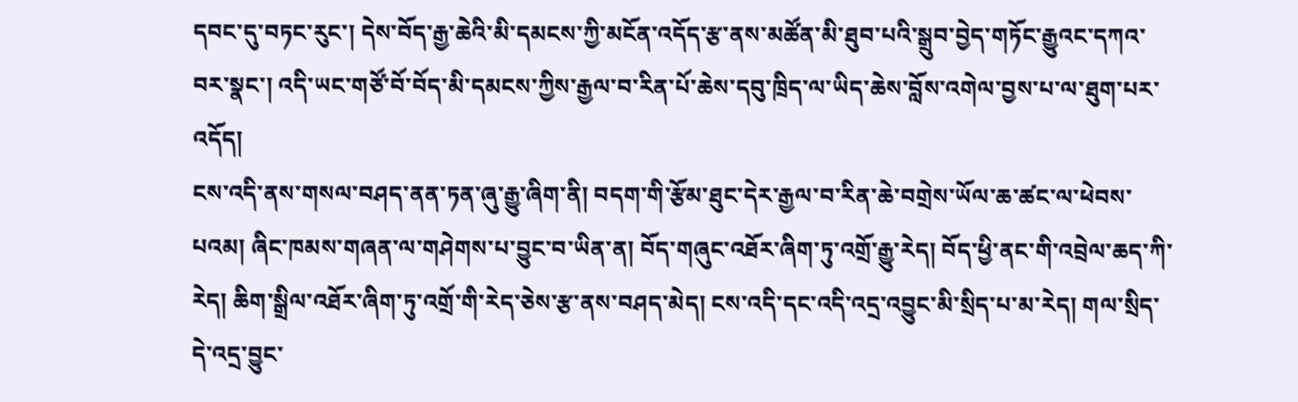དབང་དུ་བཏང་རུང་། དེས་བོད་རྒྱ་ཆེའི་མི་དམངས་ཀྱི་མངོན་འདོད་རྩ་ནས་མཚོན་མི་ཐུབ་པའི་སྒྲུབ་བྱེད་གཏོང་རྒྱུའང་དཀའ་བར་སྣང་། འདི་ཡང་གཙོ་བོ་བོད་མི་དམངས་ཀྱིས་རྒྱལ་བ་རིན་པོ་ཆེས་དབུ་ཁྲིད་ལ་ཡིད་ཆེས་བློས་འགེལ་བྱས་པ་ལ་ཐུག་པར་འདོད།
ངས་འདི་ནས་གསལ་བཤད་ནན་ཏན་ཞུ་རྒྱུ་ཞིག་ནི། བདག་གི་རྩོམ་ཐུང་དེར་རྒྱལ་བ་རིན་ཆེ་བགྲེས་ཡོལ་ཆ་ཚང་ལ་ཕེབས་པའམ། ཞིང་ཁམས་གཞན་ལ་གཤེགས་པ་བྱུང་བ་ཡིན་ན། བོད་གཞུང་འཐོར་ཞིག་ཏུ་འགྲོ་རྒྱུ་རེད། བོད་ཕྱི་ནང་གི་འབྲེལ་ཆད་ཀི་རེད། ཆིག་སྒྲིལ་འཐོར་ཞིག་ཏུ་འགྲོ་གི་རེད་ཅེས་རྩ་ནས་བཤད་མེད། ངས་འདི་དང་འདི་འདྲ་འབྱུང་མི་སྲིད་པ་མ་རེད། གལ་སྲིད་དེ་འདྲ་བྱུང་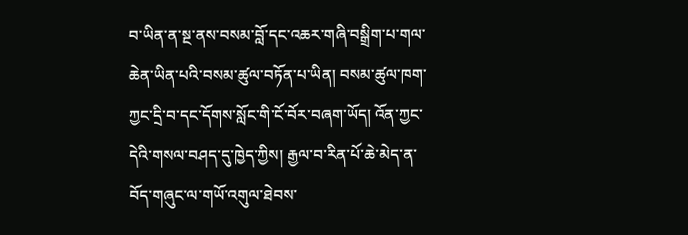བ་ཡིན་ན་སྔ་ནས་བསམ་བློ་དང་འཆར་གཞི་བསྒྲིག་པ་གལ་ཆེན་ཡིན་པའི་བསམ་ཚུལ་བཏོན་པ་ཡིན། བསམ་ཚུལ་ཁག་ཀྱང་དྲི་བ་དང་དོགས་སློང་གི་ངོ་བོར་བཞག་ཡོད། འོན་ཀྱང་དེའི་གསལ་བཤད་དུ་ཁྱེད་ཀྱིས། རྒྱལ་བ་རིན་པོ་ཆེ་མེད་ན་བོད་གཞུང་ལ་གཡོ་འགུལ་ཐེབས་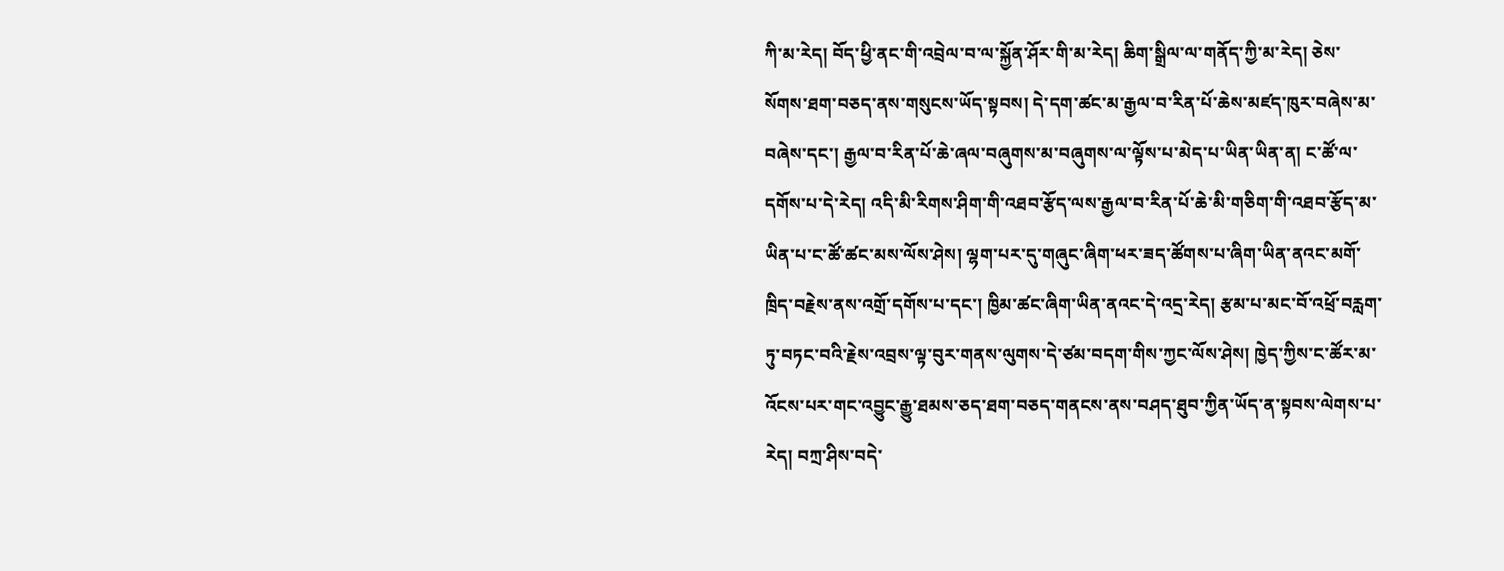ཀི་མ་རེད། བོད་ཕྱི་ནང་གི་འབྲེལ་བ་ལ་སྐྱོན་ཤོར་གི་མ་རེད། ཆིག་སྒྲིལ་ལ་གནོད་ཀྱི་མ་རེད། ཅེས་སོགས་ཐག་བཅད་ནས་གསུངས་ཡོད་སྟབས། དེ་དག་ཚང་མ་རྒྱལ་བ་རིན་པོ་ཆེས་མཛད་ཁུར་བཞེས་མ་བཞེས་དང་། རྒྱལ་བ་རིན་པོ་ཆེ་ཞལ་བཞུགས་མ་བཞུགས་ལ་ལྟོས་པ་མེད་པ་ཡིན་ཡིན་ན། ང་ཚོ་ལ་དགོས་པ་དེ་རེད། འདི་མི་རིགས་ཤིག་གི་འཐབ་རྩོད་ལས་རྒྱལ་བ་རིན་པོ་ཆེ་མི་གཅིག་གི་འཐབ་རྩོད་མ་ཡིན་པ་ང་ཚོ་ཚང་མས་ལོས་ཤེས། ལྷག་པར་དུ་གཞུང་ཞིག་ཕར་ཟད་ཚོགས་པ་ཞིག་ཡིན་ནའང་མགོ་ཁྲིད་བརྗེས་ནས་འགྲོ་དགོས་པ་དང་། ཁྱིམ་ཚང་ཞིག་ཡིན་ནའང་དེ་འདྲ་རེད། རྩམ་པ་མང་བོ་འཕྲོ་བརླག་ཏུ་བཏང་བའི་རྗེས་འབྲས་ལྟ་བུར་གནས་ལུགས་དེ་ཙམ་བདག་གིས་ཀྱང་ལོས་ཤེས། ཁྱེད་ཀྱིས་ང་ཚོར་མ་འོངས་པར་གང་འབྱུང་རྒྱུ་ཐམས་ཅད་ཐག་བཅད་གནངས་ནས་བཤད་ཐུབ་ཀྱིན་ཡོད་ན་སྟབས་ལེགས་པ་རེད། བཀྲ་ཤིས་བདེ་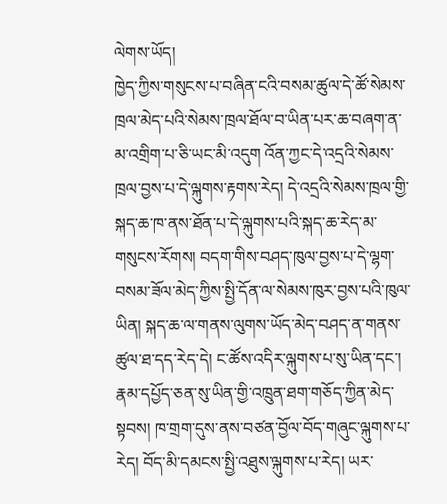ལེགས་ཡོད།
ཁྱེད་ཀྱིས་གསུངས་པ་བཞིན་ངའི་བསམ་ཚུལ་དེ་ཚོ་སེམས་ཁྲལ་མེད་པའི་སེམས་ཁྲལ་ཐོལ་བ་ཡིན་པར་ཆ་བཞག་ན་མ་འགྲིག་པ་ཅི་ཡང་མི་འདུག འོན་ཀྱང་དེ་འདྲའི་སེམས་ཁྲལ་བྱས་པ་དེ་ལྐུགས་རྟགས་རེད། དེ་འདྲའི་སེམས་ཁྲལ་གྱི་སྐད་ཆ་ཁ་ནས་ཐོན་པ་དེ་ལྐུགས་པའི་སྐད་ཆ་རེད་མ་གསུངས་རོགས། བདག་གིས་བཤད་ཁུལ་བྱས་པ་དེ་ལྷག་བསམ་ཟོལ་མེད་ཀྱིས་སྤྱི་དོན་ལ་སེམས་ཁུར་བྱས་པའི་ཁུལ་ཡིན། སྐད་ཆ་ལ་གནས་ལུགས་ཡོད་མེད་བཤད་ན་གནས་ཚུལ་ཐ་དད་རེད་དེ། ང་ཚོས་འདིར་ལྐུགས་པ་སུ་ཡིན་དང་། རྣམ་དཔྱོད་ཅན་སུ་ཡིན་གྱི་འཁྲུན་ཐག་གཅོད་ཀྱིན་མེད་སྟབས། ཁ་གྲག་དུས་ནས་བཙན་བྱོལ་བོད་གཞུང་ལྐུགས་པ་རེད། བོད་མི་དམངས་སྤྱི་འཐུས་ལྐུགས་པ་རེད། ཡར་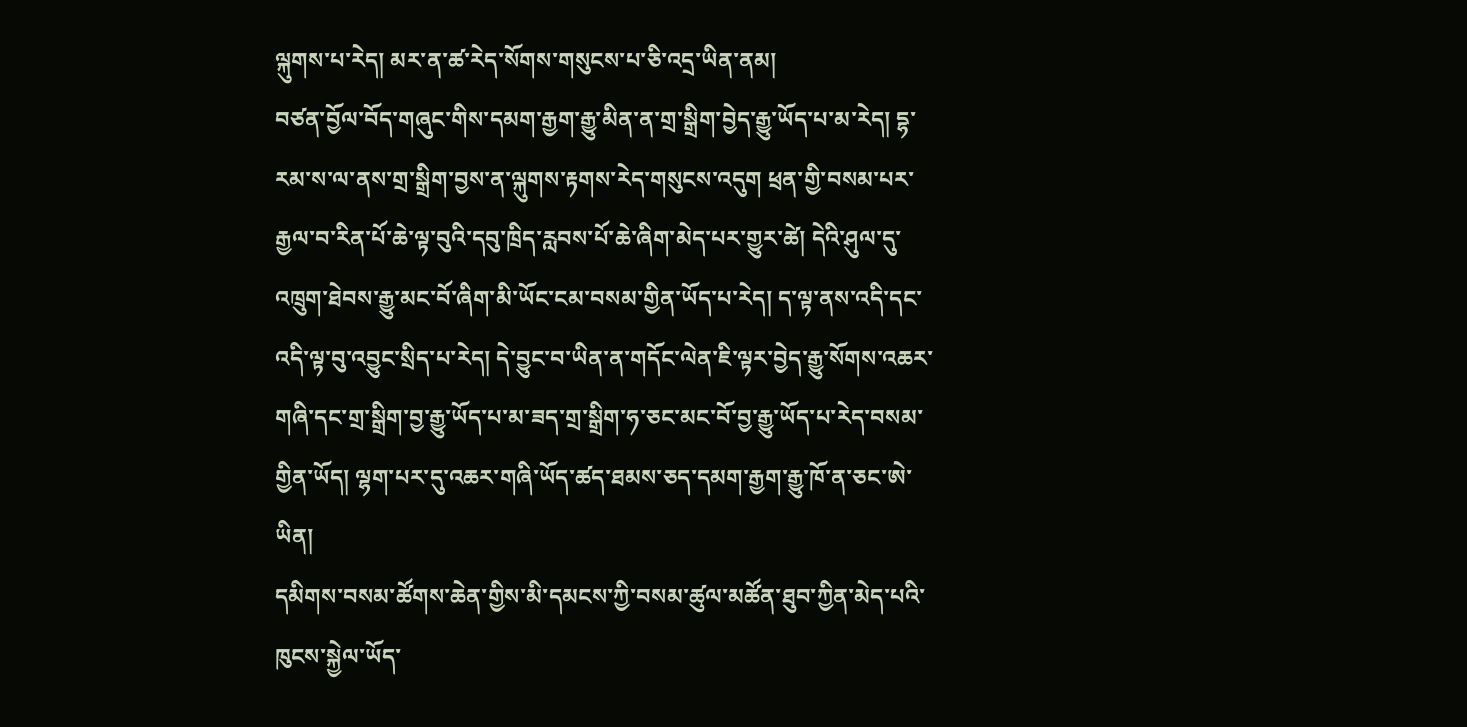ལྐུགས་པ་རེད། མར་ན་ཚ་རེད་སོགས་གསུངས་པ་ཅི་འདྲ་ཡིན་ནམ།
བཙན་བྱོལ་བོད་གཞུང་གིས་དམག་རྒྱག་རྒྱུ་མིན་ན་གྲ་སྒྲིག་བྱེད་རྒྱུ་ཡོད་པ་མ་རེད། དྷ་རམ་ས་ལ་ནས་གྲ་སྒྲིག་བྱས་ན་ལྐུགས་རྟགས་རེད་གསུངས་འདུག ཕྲན་གྱི་བསམ་པར་རྒྱལ་བ་རིན་པོ་ཆེ་ལྟ་བུའི་དབུ་ཁྲིད་རླབས་པོ་ཆེ་ཞིག་མེད་པར་གྱུར་ཚེ། དེའི་ཤུལ་དུ་འཁྲུག་ཐེབས་རྒྱུ་མང་བོ་ཞིག་མི་ཡོང་ངམ་བསམ་གྱིན་ཡོད་པ་རེད། ད་ལྟ་ནས་འདི་དང་འདི་ལྟ་བུ་འབྱུང་སྲིད་པ་རེད། དེ་བྱུང་བ་ཡིན་ན་གདོང་ལེན་ཇི་ལྟར་བྱེད་རྒྱུ་སོགས་འཆར་གཞི་དང་གྲ་སྒྲིག་བྱ་རྒྱུ་ཡོད་པ་མ་ཟད་གྲ་སྒྲིག་ཧ་ཅང་མང་བོ་བྱ་རྒྱུ་ཡོད་པ་རེད་བསམ་གྱིན་ཡོད། ལྷག་པར་དུ་འཆར་གཞི་ཡོད་ཚད་ཐམས་ཅད་དམག་རྒྱག་རྒྱུ་ཁོ་ན་ཅང་ཨེ་ཡིན།
དམིགས་བསམ་ཚོགས་ཆེན་གྱིས་མི་དམངས་ཀྱི་བསམ་ཚུལ་མཚོན་ཐུབ་ཀྱིན་མེད་པའི་ཁུངས་སྐྱེལ་ཡོད་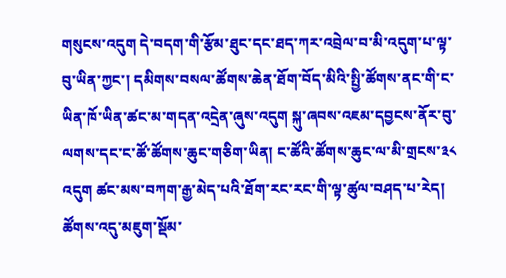གསུངས་འདུག དེ་བདག་གི་རྩོམ་ཐུང་དང་ཐད་ཀར་འབྲེལ་བ་མི་འདུག་པ་ལྟ་བུ་ཡིན་ཀྱང་། དམིགས་བསལ་ཚོགས་ཆེན་ཐོག་བོད་མིའི་སྤྱི་ཚོགས་ནང་གི་ང་ཡིན་ཁོ་ཡིན་ཚང་མ་གདན་འདྲེན་ཞུས་འདུག སྐུ་ཞབས་འཇམ་དབྱངས་ནོར་བུ་ལགས་དང་ང་ཚོ་ཚོགས་ཆུང་གཅིག་ཡིན། ང་ཚོའི་ཚོགས་ཆུང་ལ་མི་གྲངས་༣༨ འདུག ཚང་མས་བཀག་རྒྱ་མེད་པའི་ཐོག་རང་རང་གི་ལྟ་ཚུལ་བཤད་པ་རེད། ཚོགས་འདུ་མཇུག་སྡོམ་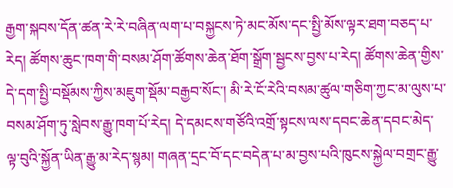རྒྱག་སྐབས་དོན་ཚན་རེ་རེ་བཞིན་ལག་པ་བསྐྱངས་ཏེ་མང་མོས་དང་སྤྱི་མོས་ལྟར་ཐག་བཅད་པ་རེད། ཚོགས་ཆུང་ཁག་གི་བསམ་ཤོག་ཚོགས་ཆེན་ཐོག་སྒྲོག་སྦྱངས་བྱས་པ་རེད། ཚོགས་ཆེན་གྱིས་དེ་དག་སྤྱི་བསྡོམས་ཀྱིས་མཇུག་སྡོམ་བརྒྱབ་སོང་། མི་རེ་ངོ་རེའི་བསམ་ཚུལ་གཅིག་ཀྱང་མ་ལུས་པ་བསམ་ཤོག་ཏུ་སླེབས་རྒྱུ་ཁག་པོ་རེད། དེ་དམངས་གཙོའི་འགྲོ་སྟངས་ལས་དབང་ཆེན་དབང་མེད་ལྟ་བུའི་སྐྱོན་ཡིན་རྒྱུ་མ་རེད་སྙམ། གཞན་དྲང་བོ་དང་བདེན་པ་མ་བྱས་པའི་ཁུངས་སྐྱེལ་བགྲང་རྒྱུ་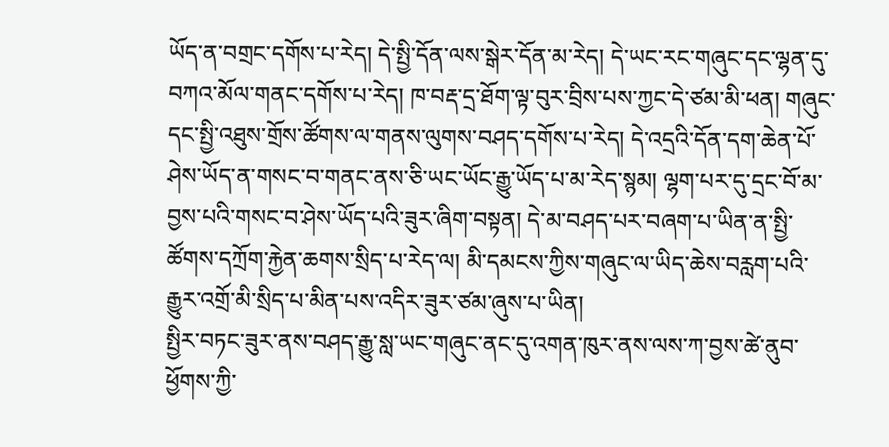ཡོད་ན་བགྲང་དགོས་པ་རེད། དེ་སྤྱི་དོན་ལས་སྒེར་དོན་མ་རེད། དེ་ཡང་རང་གཞུང་དང་ལྷན་དུ་བཀའ་མོལ་གནང་དགོས་པ་རེད། ཁ་བརྡ་དྲ་ཐོག་ལྟ་བུར་བྲིས་པས་ཀྱང་དེ་ཙམ་མི་ཕན། གཞུང་དང་སྤྱི་འཐུས་གྲོས་ཚོགས་ལ་གནས་ལུགས་བཤད་དགོས་པ་རེད། དེ་འདྲའི་དོན་དག་ཆེན་པོ་ཤེས་ཡོད་ན་གསང་བ་གནང་ནས་ཅི་ཡང་ཡོང་རྒྱུ་ཡོད་པ་མ་རེད་སྙམ། ལྷག་པར་དུ་དྲང་བོ་མ་བྱས་པའི་གསང་བ་ཤེས་ཡོད་པའི་ཟུར་ཞིག་བསྟན། དེ་མ་བཤད་པར་བཞག་པ་ཡིན་ན་སྤྱི་ཚོགས་དཀྲོག་རྐྱེན་ཆགས་སྲིད་པ་རེད་ལ། མི་དམངས་ཀྱིས་གཞུང་ལ་ཡིད་ཆེས་བརླག་པའི་རྒྱུར་འགྲོ་མི་སྲིད་པ་མིན་པས་འདིར་ཟུར་ཙམ་ཞུས་པ་ཡིན།
སྤྱིར་བཏང་ཟུར་ནས་བཤད་རྒྱུ་སླ་ཡང་གཞུང་ནང་དུ་འགན་ཁུར་ནས་ལས་ཀ་བྱས་ཚེ་ནུབ་ཕྱོགས་ཀྱི་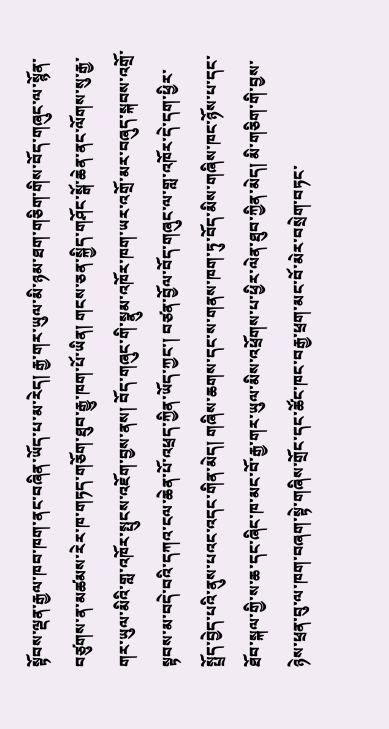སྟོབས་ལྡན་རྒྱལ་ཁབ་ཁག་ནང་བཞིན་ཡོད་པ་མ་རེད། རྒྱ་གར་ཡུལ་མི་ཉམ་ཐག་གཅིག་གིས་བོད་གཞུང་ལ་སྙོན་བཙུགས་ན་མཚམས་རེར་ཁ་གཏད་གཅོག་ཐུབ་རྒྱུ་ཁག་པོ་ཡིན། གངས་ཅན་སྐྱིད་གཤོང་སྒོ་ཆེན་ནང་ལོགས་སུ་རྒྱ་གར་ཡུལ་མིའི་གླ་འཁོར་སྤུངས་འཇོག་བྱས་ནས། བོད་གཞུང་གི་སྣུམ་འཁོར་ཁག་ཡར་འགྲོ་མར་བཞུད་སྐབས་འགྲོ་སྟབས་མ་བདེ་བའི་དཀའ་ངལ་ཆེན་པོ་འཕྲད་ཀྱིན་ཡོད་ཀྱང་། བཙན་བྱོལ་བོད་གཞུང་ལ་གླ་འཁོར་དེ་དག་ཕྱིར་སྤྲོད་བྱེད་པའི་ནུས་པའང་འདང་གིན་མེད། གཞིས་ཆགས་དང་ས་གནས་ཁག་ཏུ་བོད་མིས་གཞིས་ཁང་ཉོས་པ་དང་ཐོབ་སྐལ་གྱི་ས་ཆ་དང་ཞིང་ཁ་མང་བོ་རྒྱ་གར་ཡུལ་མིས་འཕྲོགས་པ་ཕྱིར་ལེན་ཐུབ་ཀྱིན་མེད། མི་གཅིག་གི་བྱས་ཉེས་ཕྲན་བུ་ལ་ཁག་བཞག་སྟེ་གཞིས་གྲོང་དང་ཚོང་ཁང་བརྒྱ་ཕྲག་མང་བོ་མེར་བསྲེག་བཏང་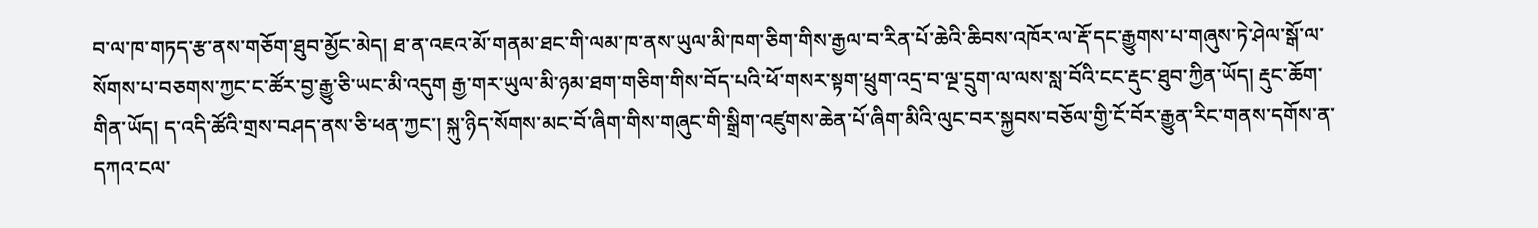བ་ལ་ཁ་གཏད་རྩ་ནས་གཅོག་ཐུབ་མྱོང་མེད། ཐ་ན་འཇའ་མོ་གནམ་ཐང་གི་ལམ་ཁ་ནས་ཡུལ་མི་ཁག་ཅིག་གིས་རྒྱལ་བ་རིན་པོ་ཆེའི་ཆིབས་འཁོར་ལ་རྡོ་དང་རྒྱུགས་པ་གཞུས་ཏེ་ཤེལ་སྒོ་ལ་སོགས་པ་བཅགས་ཀྱང་ང་ཚོར་བྱ་རྒྱུ་ཅི་ཡང་མི་འདུག རྒྱ་གར་ཡུལ་མི་ཉམ་ཐག་གཅིག་གིས་བོད་པའི་ཕོ་གསར་སྟག་ཕྲུག་འདྲ་བ་ལྔ་དྲུག་ལ་ལས་སླ་བོའི་ངང་རྡུང་ཐུབ་ཀྱིན་ཡོད། རྡུང་ཆོག་གིན་ཡོད། ད་འདི་ཚོའི་གྲས་བཤད་ནས་ཅི་ཕན་ཀྱང་། སྐུ་ཉིད་སོགས་མང་བོ་ཞིག་གིས་གཞུང་གི་སྒྲིག་འཛུགས་ཆེན་པོ་ཞིག་མིའི་ལུང་བར་སྐྱབས་བཅོལ་གྱི་ངོ་བོར་རྒྱུན་རིང་གནས་དགོས་ན་དཀའ་ངལ་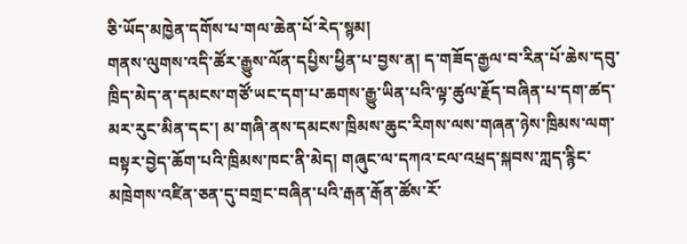ཅི་ཡོད་མཁྱེན་དགོས་པ་གལ་ཆེན་པོ་རེད་སྙམ།
གནས་ལུགས་འདི་ཚོར་རྒྱུས་ལོན་དཔྱིས་ཕྱིན་པ་བྱས་ན། ད་གཟོད་རྒྱལ་བ་རིན་པོ་ཆེས་དབུ་ཁྲིད་མེད་ན་དམངས་གཙོ་ཡང་དག་པ་ཆགས་རྒྱུ་ཡིན་པའི་ལྟ་ཚུལ་རྗོད་བཞིན་པ་དག་ཚད་མར་རུང་མིན་དང་། མ་གཞི་ནས་དམངས་ཁྲིམས་ཆུང་རིགས་ལས་གཞན་ཉེས་ཁྲིམས་ལག་བསྟར་བྱེད་ཆོག་པའི་ཁྲིམས་ཁང་ནི་མེད། གཞུང་ལ་དཀའ་ངལ་འཕྲད་སྐབས་ཀླད་རྙིང་མཁྲེགས་འཛིན་ཅན་དུ་བགྲང་བཞིན་པའི་རྒན་རྒོན་ཚོས་རོ་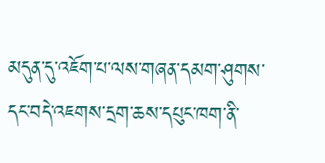མདུན་དུ་འཇོག་པ་ལས་གཞན་དམག་ཤུགས་དང་བདེ་འཇགས་དྲག་ཆས་དཔུང་ཁག་ནི་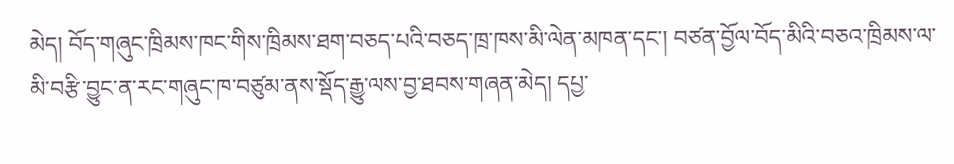མེད། བོད་གཞུང་ཁྲིམས་ཁང་གིས་ཁྲིམས་ཐག་བཅད་པའི་བཅད་ཁྲ་ཁས་མི་ལེན་མཁན་དང་། བཙན་བྱོལ་བོད་མིའི་བཅའ་ཁྲིམས་ལ་མི་བརྩི་བྱུང་ན་རང་གཞུང་ཁ་བཙུམ་ནས་སྡོད་རྒྱུ་ལས་བྱ་ཐབས་གཞན་མེད། དཔྱ་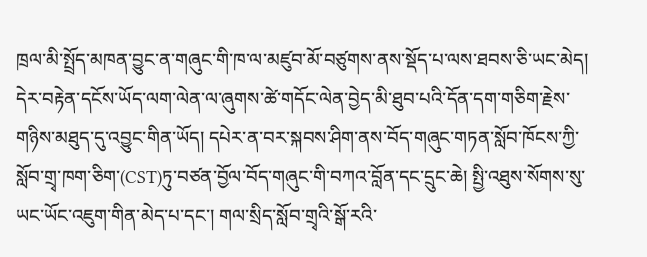ཁྲལ་མི་སྤྲོད་མཁན་བྱུང་ན་གཞུང་གི་ཁ་ལ་མཛུབ་མོ་བཙུགས་ནས་སྡོད་པ་ལས་ཐབས་ཅི་ཡང་མེད། དེར་བརྟེན་དངོས་ཡོད་ལག་ལེན་ལ་ཞུགས་ཚེ་གདོང་ལེན་བྱེད་མི་ཐུབ་པའི་དོན་དག་གཅིག་རྗེས་གཉིས་མཐུད་དུ་འབྱུང་གིན་ཡོད། དཔེར་ན་བར་སྐབས་ཤིག་ནས་བོད་གཞུང་གཏན་སློབ་ཁོངས་ཀྱི་སློབ་གྲྭ་ཁག་ཅིག་(CST)ཏུ་བཙན་བྱོལ་བོད་གཞུང་གི་བཀའ་བློན་དང་དྲུང་ཆེ། སྤྱི་འཐུས་སོགས་སུ་ཡང་ཡོང་འཇུག་གིན་མེད་པ་དང་། གལ་སྲིད་སློབ་གྲྭའི་སྒོ་རའི་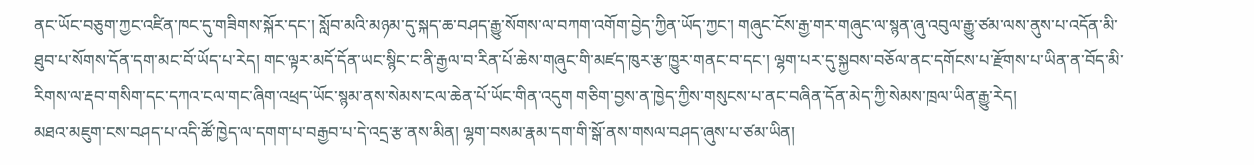ནང་ཡོང་བཅུག་ཀྱང་འཛིན་ཁང་དུ་གཟིགས་སྐོར་དང་། སློབ་མའི་མཉམ་དུ་སྐད་ཆ་བཤད་རྒྱུ་སོགས་ལ་བཀག་འགོག་བྱེད་ཀྱིན་ཡོད་ཀྱང་། གཞུང་ངོས་རྒྱ་གར་གཞུང་ལ་སྙན་ཞུ་འབུལ་རྒྱུ་ཙམ་ལས་ནུས་པ་འདོན་མི་ཐུབ་པ་སོགས་དོན་དག་མང་བོ་ཡོད་པ་རེད། གང་ལྟར་མདོ་དོན་ཡང་སྙིང་ང་ནི་རྒྱལ་བ་རིན་པོ་ཆེས་གཞུང་གི་མཛད་ཁུར་རྩ་ཁྱུར་གནང་བ་དང་། ལྷག་པར་དུ་སྐྱབས་བཅོལ་ནང་དགོངས་པ་རྫོགས་པ་ཡིན་ན་བོད་མི་རིགས་ལ་རྡབ་གསིག་དང་དཀའ་ངལ་གང་ཞིག་འཕྲད་ཡོང་སྙམ་ནས་སེམས་ངལ་ཆེན་པོ་ཡོང་གིན་འདུག གཅིག་བྱས་ན་ཁྱེད་ཀྱིས་གསུངས་པ་ནང་བཞིན་དོན་མེད་ཀྱི་སེམས་ཁྲལ་ཡིན་རྒྱུ་རེད།
མཐའ་མཇུག་ངས་བཤད་པ་འདི་ཚོ་ཁྱེད་ལ་དགག་པ་བརྒྱབ་པ་དེ་འདྲ་རྩ་ནས་མིན། ལྷག་བསམ་རྣམ་དག་གི་སྒོ་ནས་གསལ་བཤད་ཞུས་པ་ཙམ་ཡིན།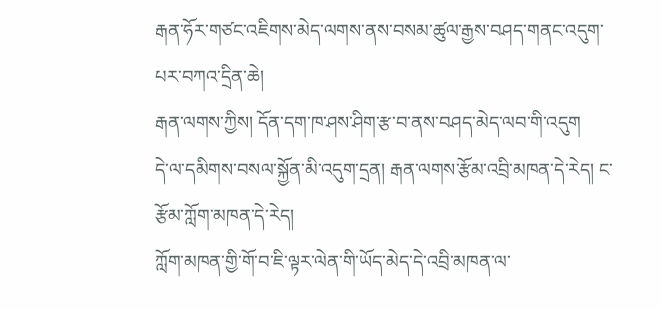རྒན་ཧོར་གཙང་འཇིགས་མེད་ལགས་ནས་བསམ་ཚུལ་རྒྱས་བཤད་གནང་འདུག་པར་བཀའ་དྲིན་ཆེ།
རྒན་ལགས་ཀྱིས། དོན་དག་ཁ་ཤས་ཤིག་རྩ་བ་ནས་བཤད་མེད་ལབ་གི་འདུག
དེ་ལ་དམིགས་བསལ་སྐྱོན་མི་འདུག་དྲན། རྒན་ལགས་རྩོམ་འབྲི་མཁན་དེ་རེད། ང་རྩོམ་ཀློག་མཁན་དེ་རེད།
ཀློག་མཁན་གྱི་གོ་བ་ཇི་ལྟར་ལེན་གི་ཡོད་མེད་དེ་འབྲི་མཁན་ལ་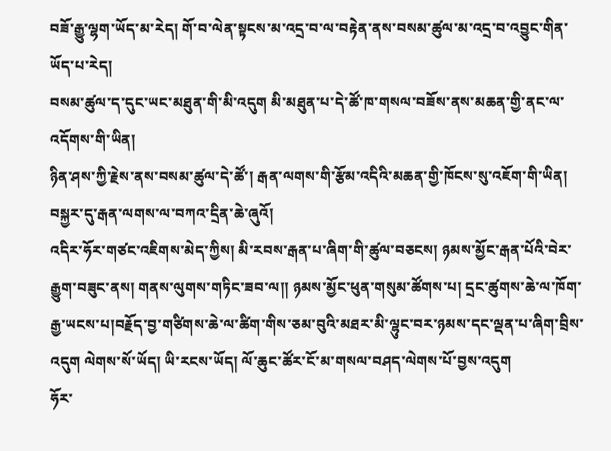བཟོ་རྒྱུ་ལྷག་ཡོད་མ་རེད། གོ་བ་ལེན་སྟངས་མ་འདྲ་བ་ལ་བརྟེན་ནས་བསམ་ཚུལ་མ་འདྲ་བ་འབྱུང་གིན་ཡོད་པ་རེད།
བསམ་ཚུལ་ད་དུང་ཡང་མཐུན་གི་མི་འདུག མི་མཐུན་པ་དེ་ཚོ་ཁ་གསལ་བཟོས་ནས་མཆན་གྱི་ནང་ལ་འདོགས་གི་ཡིན།
ཉིན་ཤས་ཀྱི་རྗེས་ནས་བསམ་ཚུལ་དེ་ཚོ་། རྒན་ལགས་གི་རྩོམ་འདིའི་མཆན་གྱི་ཁོངས་སུ་འཇོག་གི་ཡིན།
བསྐྱར་དུ་རྒན་ལགས་ལ་བཀའ་དྲིན་ཆེ་ཞུའོ།
འདིར་ཧོར་གཙང་འཇིགས་མེད་ཀྱིས། མི་རབས་རྒན་པ་ཞིག་གི་ཚུལ་བཅངས། ཉམས་མྱོང་རྒན་པོའི་བེར་རྒྱུག་བཟུང་ནས། གནས་ལུགས་གཏིང་ཟབ་ལ།། ཉམས་མྱོང་ཕུན་གསུམ་ཚོགས་པ། དྲང་ཚུགས་ཆེ་ལ་ཁོག་རྒྱ་ཡངས་པ།བརྗོད་བྱ་གཙིགས་ཆེ་ལ་ཚིག་གིས་ཅམ་བུའི་མཐར་མི་ལྷུང་བར་ཉམས་དང་ལྡན་པ་ཞིག་བྲིས་འདུག ལེགས་སོ་ཡོད། ཡི་རངས་ཡོད། ལོ་ཆུང་ཚོར་ངོ་མ་གསལ་བཤད་ལེགས་པོ་བྱས་འདུག
ཧོར་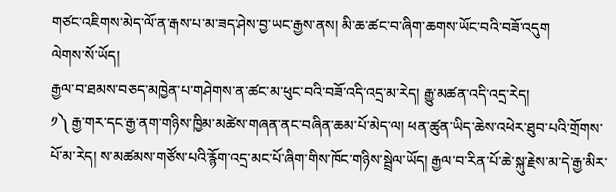གཙང་འཇིགས་མེད་ལོ་ན་རྒས་པ་མ་ཟད་ཤེས་བྱ་ཡང་རྒྱས་ནས། མི་ཆ་ཚང་བ་ཞིག་ཆགས་ཡོང་བའི་བཟོ་འདུག
ལེགས་སོ་ཡོད།
རྒྱལ་བ་ཐམས་བཅད་མཁྱེན་པ་གཤེགས་ན་ཚང་མ་ཕུང་བའི་བཟོ་འདི་འདྲ་མ་རེད། རྒྱུ་མཚན་འདི་འདྲ་རེད།
༡༽ རྒྱ་གར་དང་རྒྱ་ནག་གཉིས་ཁྱིམ་མཚེས་གཞན་ནང་བཞིན་ཆམ་པོ་མེད་ལ། ཕན་ཚུན་ཡིད་ཆེས་འཕེར་ཐུབ་པའི་གྲོགས་པོ་མ་རེད། ས་མཚམས་གཙོས་པའི་རྙོག་འདྲ་མང་པོ་ཞིག་གིས་ཁོང་གཉིས་སྦྲེལ་ཡོད། རྒྱལ་བ་རིན་པོ་ཆེ་སྐུ་རྗེས་མ་དེ་རྒྱ་མིར་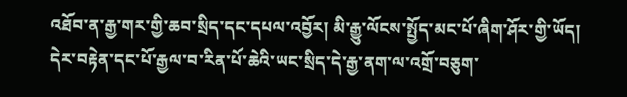འཐོབ་ན་རྒྱ་གར་གྱི་ཆབ་སྲིད་དང་དཔལ་འབྱོར། མི་རྒྱུ་ལོངས་སྤྱོད་མང་པོ་ཞིག་ཤོར་གྱི་ཡོད། དེར་བརྟེན་དང་པོ་རྒྱལ་བ་རིན་པོ་ཆེའི་ཡང་སྲིད་དེ་རྒྱ་ནག་ལ་འགྲོ་བཅུག་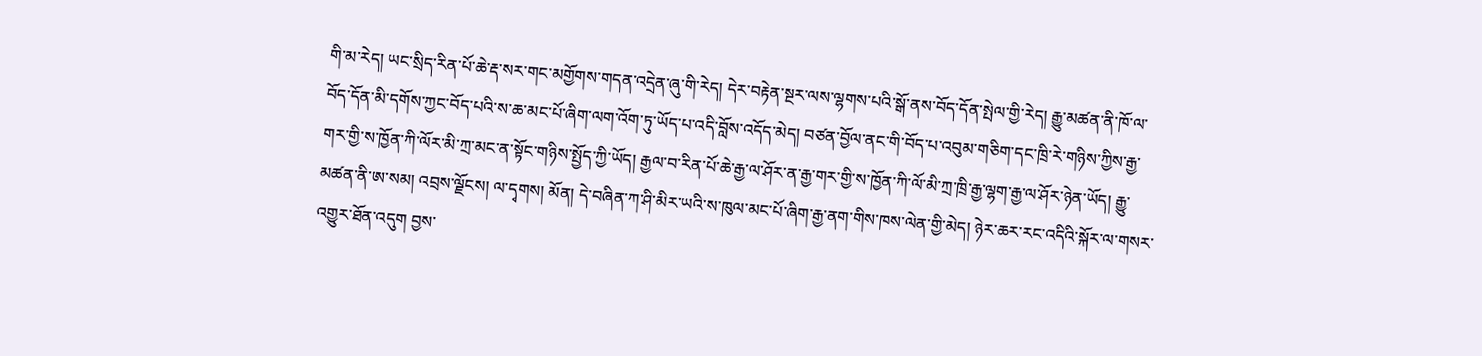གི་མ་རེད། ཡང་སྲིད་རིན་པོ་ཆེ་རྡ་སར་གང་མགྱོགས་གདན་འདྲེན་ཞུ་གི་རེད། དེར་བརྟེན་སྔར་ལས་ལྷགས་པའི་སྒོ་ནས་བོད་དོན་སྤེལ་གྱི་རེད། རྒྱུ་མཚན་ནི་ཁོ་ལ་བོད་དོན་མི་དགོས་ཀྱང་བོད་པའི་ས་ཆ་མང་པོ་ཞིག་ལག་འོག་ཏུ་ཡོད་པ་འདི་བློས་འདོད་མེད། བཙན་བྱོལ་ནང་གི་བོད་པ་འབུམ་གཅིག་དང་ཁྲི་རེ་གཉིས་ཀྱིས་རྒྱ་གར་གྱི་ས་ཁྱོན་ཀི་ལོར་མི་ཀྲ་མང་ན་སྟོང་གཉིས་སྤྱོད་ཀྱི་ཡོད། རྒྱལ་བ་རིན་པོ་ཆེ་རྒྱ་ལ་ཤོར་ན་རྒྱ་གར་གྱི་ས་ཁྱོན་ཀི་ལོ་མི་ཀྲ་ཁྲི་རྒྱ་ལྷག་རྒྱ་ལ་ཤོར་ཉེན་ཡོད། རྒྱུ་མཚན་ནི་ཨ་སམ། འབྲས་ལྗོངས། ལ་དྭགས། མོན། དེ་བཞིན་ཀ་ཤི་མིར་ཡའི་ས་ཁུལ་མང་པོ་ཞིག་རྒྱ་ནག་གིས་ཁས་ལེན་གྱི་མེད། ཉེར་ཆར་རང་འདིའི་སྐོར་ལ་གསར་འགྱུར་ཐོན་འདུག བྱས་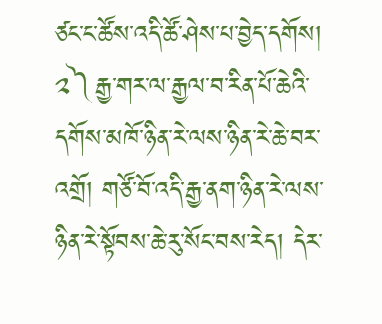ཙང་ང་ཚོས་འདི་ཚོ་ཤེས་པ་བྱེད་དགོས།
༢༽རྒྱ་གར་ལ་རྒྱལ་བ་རིན་པོ་ཆེའི་དགོས་མཁོ་ཉིན་རེ་ལས་ཉིན་རེ་ཆེ་བར་འགྲོ། གཙོ་བོ་འདི་རྒྱ་ནག་ཉིན་རེ་ལས་ཉིན་རེ་སྟོབས་ཆེ་རུ་སོང་བས་རེད། དེར་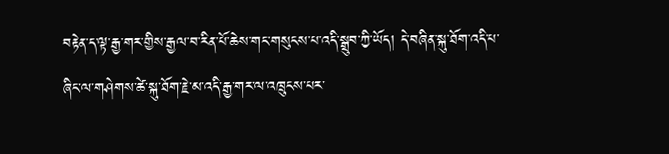བརྟེན་ད་ལྟ་རྒྱ་གར་གྱིས་རྒྱལ་བ་རིན་པོ་ཆེས་གང་གསུངས་པ་འདི་སྒྲུབ་ཀྱི་ཡོད། དེ་བཞིན་སྐུ་ཐོག་འདི་པ་ཞིང་ལ་གཤེགས་ཚེ་སྐུ་ཐོག་རྗེ་མ་འདི་རྒྱ་གར་ལ་འཁྲུངས་པར་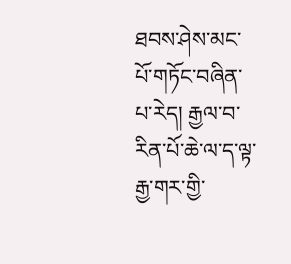ཐབས་ཤེས་མང་པོ་གཏོང་བཞིན་པ་རེད། རྒྱལ་བ་རིན་པོ་ཆེ་ལ་ད་ལྟ་རྒྱ་གར་གྱི་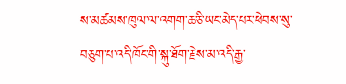ས་མཚམས་ཁུལ་ལ་འགག་ཆ་ཅི་ཡང་མེད་པར་ཕེབས་སུ་བཅུག་པ་འདི་ཁོང་གི་སྐུ་ཐོག་རྗེས་མ་འདི་རྒྱ་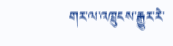གར་ལ་འཁྲུངས་རྒྱུར་རེ་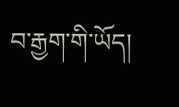བ་རྒྱག་གི་ཡོད།